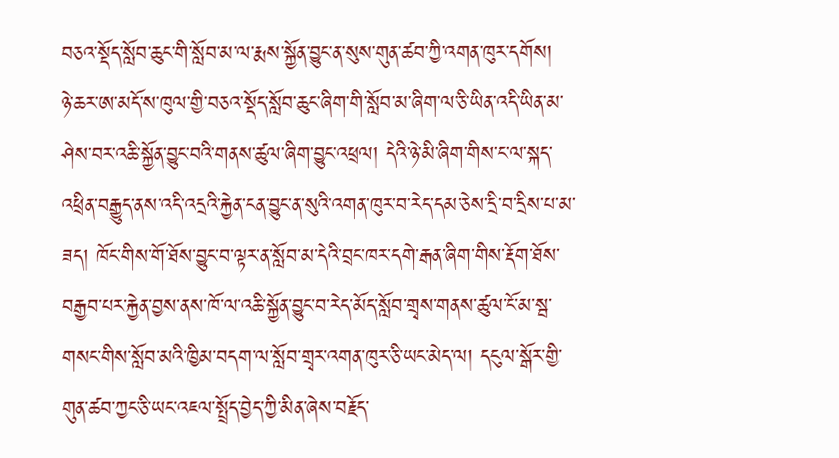བཅའ་སྡོད་སློབ་ཆུང་གི་སློབ་མ་ལ་རྨས་སྐྱོན་བྱུང་ན་སུས་གུན་ཚབ་ཀྱི་འགན་ཁུར་དགོས།
ཉེ་ཆར་ཨ་མདོ་ས་ཁུལ་གྱི་བཅའ་སྡོད་སློབ་ཆུང་ཞིག་གི་སློབ་མ་ཞིག་ལ་ཅི་ཡིན་འདི་ཡིན་མ་ཤེས་བར་འཆི་སྐྱོན་བྱུང་བའི་གནས་ཚུལ་ཞིག་བྱུང་འཕྲལ། དེའི་ཉེ་མི་ཞིག་གིས་ང་ལ་སྐད་འཕྲིན་བརྒྱུད་ནས་འདི་འདྲའི་རྐྱེན་ངན་བྱུང་ན་སུའི་འགན་ཁུར་བ་རེད་དམ་ཅེས་དྲི་བ་དྲིས་པ་མ་ཟད། ཁོང་གིས་གོ་ཐོས་བྱུང་བ་ལྟར་ན་སློབ་མ་དེའི་བྲང་ཁར་དགེ་རྒན་ཞིག་གིས་རྡོག་ཐོས་བརྒྱབ་པར་རྐྱེན་བྱས་ནས་ཁོ་ལ་འཆི་སྐྱོན་བྱུང་བ་རེད་མོད་སློབ་གྲྭས་གནས་ཚུལ་ངོ་མ་སྦ་གསང་གིས་སློབ་མའི་ཁྱིམ་བདག་ལ་སློབ་གྲྭར་འགན་ཁུར་ཅི་ཡང་མེད་ལ། དངུལ་སྒོར་གྱི་གུན་ཚབ་ཀྱང་ཅི་ཡང་འཇལ་སྤྲོད་བྱེད་ཀྱི་མིན་ཞེས་བརྗོད་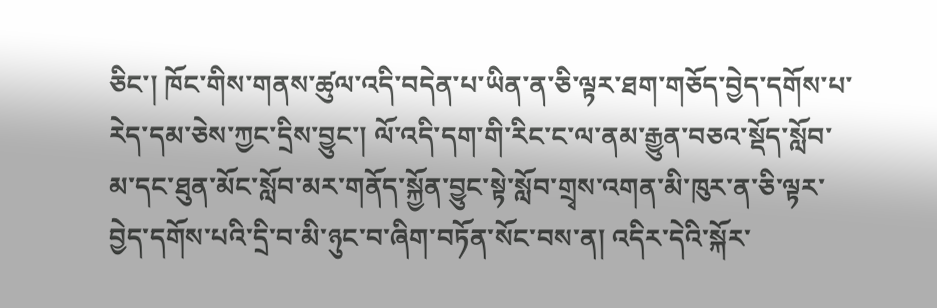ཅིང་། ཁོང་གིས་གནས་ཚུལ་འདི་བདེན་པ་ཡིན་ན་ཅི་ལྟར་ཐག་གཅོད་བྱེད་དགོས་པ་རེད་དམ་ཅེས་ཀྱང་དྲིས་བྱུང་། ལོ་འདི་དག་གི་རིང་ང་ལ་ནམ་རྒྱུན་བཅའ་སྡོད་སློབ་མ་དང་ཐུན་མོང་སློབ་མར་གནོད་སྐྱོན་བྱུང་སྟེ་སློབ་གྲྭས་འགན་མི་ཁུར་ན་ཅི་ལྟར་བྱེད་དགོས་པའི་དྲི་བ་མི་ཉུང་བ་ཞིག་བཏོན་སོང་བས་ན། འདིར་དེའི་སྐོར་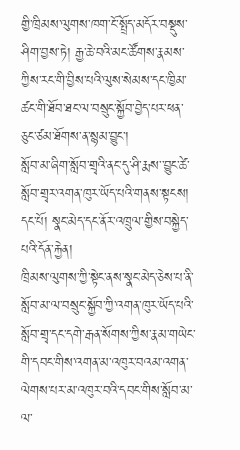གྱི་ཁྲིམས་ལུགས་ཁག་ངོ་སྤྲོད་མདོར་བསྡུས་ཤིག་བྱས་ཏེ། རྒྱ་ཆེ་བའི་མང་ཚོགས་རྣམས་ཀྱིས་རང་གི་བྱིས་པའི་ལུས་སེམས་དང་ཁྱིམ་ཚང་གི་ཐོབ་ཐང་ལ་བསྲུང་སྐྱོབ་བྱེད་པར་ཕན་ཅུང་ཙམ་ཐོགས་ན་སྙམ་བྱུང་།
སློབ་མ་ཞིག་སློབ་གྲྭའི་ནང་དུ་ཤི་རྨས་་བྱུང་ཚེ་སློབ་གྲྭར་འགན་ཁུར་ཡོད་པའི་གནས་སྟངས།
དང་པོ། སྣང་མེད་དང་ནོར་འཁྲུལ་གྱིས་བསྐྱེད་པའི་དོན་རྐྱེན།
ཁྲིམས་ལུགས་ཀྱི་སྟེང་ནས་སྣང་མེད་ཅེས་པ་ནི་སློབ་མ་ལ་བསྲུང་སྐྱོབ་ཀྱི་འགན་ཁུར་ཡོད་པའི་སློབ་གྲྭ་དང་དགེ་རྒན་སོགས་ཀྱིས་རྣམ་གཡེང་གི་དབང་གིས་འགན་མ་འཁུར་བའམ་འགན་ལེགས་པར་མ་འཁུར་བའི་དབང་གིས་སློབ་མ་ལ་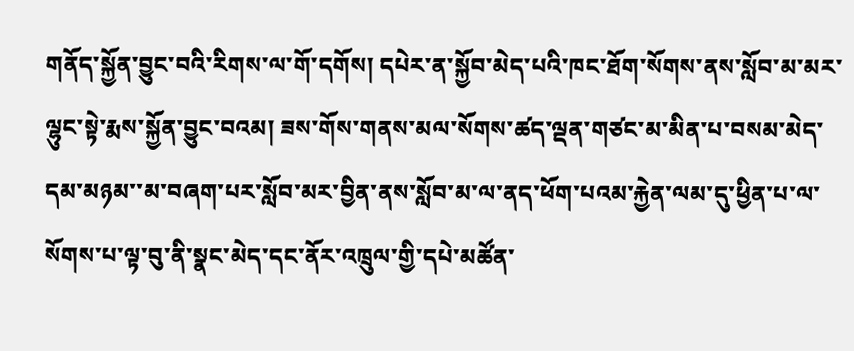གནོད་སྐྱོན་བྱུང་བའི་རིགས་ལ་གོ་དགོས། དཔེར་ན་སྐྱོབ་མེད་པའི་ཁང་ཐོག་སོགས་ནས་སློབ་མ་མར་ལྷུང་སྟེ་རྨས་སྐྱོན་བྱུང་བའམ། ཟས་གོས་གནས་མལ་སོགས་ཚད་ལྡན་གཙང་མ་མིན་པ་བསམ་མེད་དམ་མཉམ་་མ་བཞག་པར་སློབ་མར་བྱིན་ནས་སློབ་མ་ལ་ནད་ཕོག་པའམ་རྐྱེན་ལམ་དུ་ཕྱིན་པ་ལ་སོགས་པ་ལྟ་བུ་ནི་སྣང་མེད་དང་ནོར་འཁྲུལ་གྱི་དཔེ་མཚོན་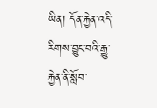ཡིན། དོན་རྐྱེན་འདི་རིགས་བྱུང་བའི་རྒྱུ་རྐྱེན་ནི་སློབ་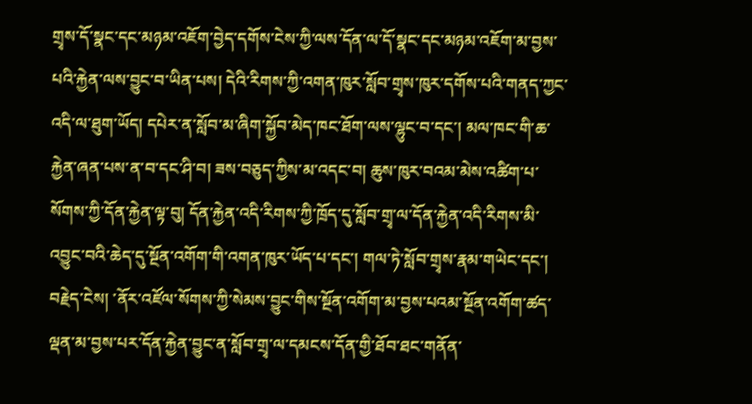གྲྭས་དོ་སྣང་དང་མཉམ་འཇོག་བྱེད་དགོས་ངེས་ཀྱི་ལས་དོན་ལ་དོ་སྣང་དང་མཉམ་འཇོག་མ་བྱས་པའི་རྐྱེན་ལས་བྱུང་བ་ཡིན་པས། དེའི་རིགས་ཀྱི་འགན་ཁུར་སློབ་གྲྭས་ཁུར་དགོས་པའི་གནད་ཀྱང་འདི་ལ་ཐུག་ཡོད། དཔེར་ན་སློབ་མ་ཞིག་སྐྱོབ་མེད་ཁང་ཐོག་ལས་ལྷུང་བ་དང་། མལ་ཁང་གི་ཆ་རྐྱེན་ཞན་པས་ན་བ་དང་ཤི་བ། ཟས་བཅུད་ཀྱིས་མ་འདང་བ། ཆུས་ཁུར་བའམ་མེས་འཚིག་པ་སོགས་ཀྱི་དོན་རྐྱེན་ལྟ་བུ། དོན་རྐྱེན་འདི་རིགས་ཀྱི་ཁྲོད་དུ་སློབ་གྲྭ་ལ་དོན་རྐྱེན་འདི་རིགས་མི་འབྱུང་བའི་ཆེད་དུ་སྔོན་འགོག་གི་འགན་ཁུར་ཡོད་པ་དང་། གལ་ཏེ་སློབ་གྲྭས་རྣམ་གཡེང་དང་། བརྗེད་ངེས། ་ནོར་འཛོལ་སོགས་ཀྱི་སེམས་བྱུང་གིས་སྔོན་འགོག་མ་བྱས་པའམ་སྔོན་འགོག་ཚད་ལྡན་མ་བྱས་པར་དོན་རྐྱེན་བྱུང་ན་སློབ་གྲྭ་ལ་དམངས་དོན་གྱི་ཐོབ་ཐང་གནོན་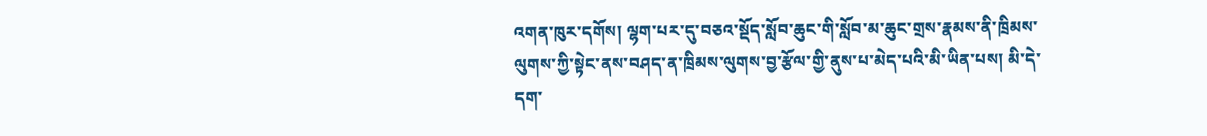འགན་ཁུར་དགོས། ལྷག་པར་དུ་བཅའ་སྡོད་སློབ་ཆུང་གི་སློབ་མ་ཆུང་གྲས་རྣམས་ནི་ཁྲིམས་ལུགས་ཀྱི་སྟེང་ནས་བཤད་ན་ཁྲིམས་ལུགས་བྱ་རྩོལ་གྱི་ནུས་པ་མེད་པའི་མི་ཡིན་པས། མི་དེ་དག་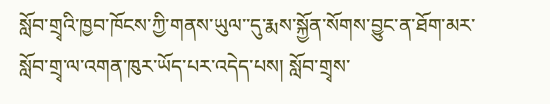སློབ་གྲྭའི་ཁྱབ་ཁོངས་ཀྱི་གནས་ཡུལ་་དུ་རྨས་སྐྱོན་སོགས་བྱུང་ན་ཐོག་མར་སློབ་གྲྭ་ལ་འགན་ཁུར་ཡོད་པར་འདེད་པས། སློབ་གྲྭས་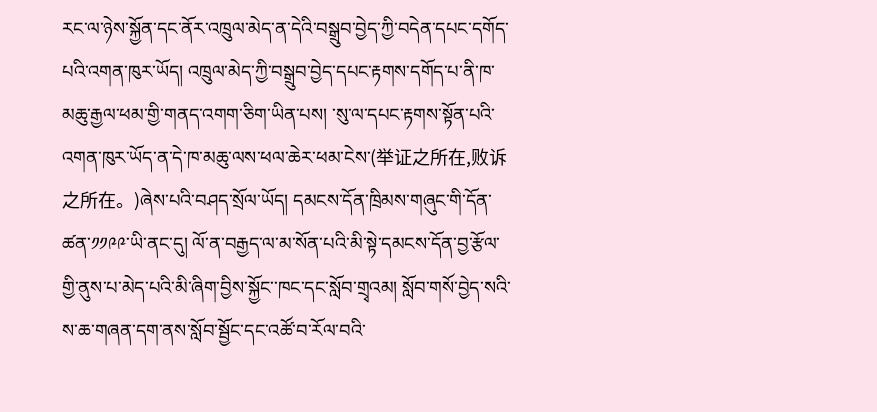རང་ལ་ཉེས་སྐྱོན་དང་ནོར་འཁྲུལ་མེད་ན་དེའི་བསྒྲུབ་བྱེད་ཀྱི་བདེན་དཔང་དགོད་པའི་འགན་ཁུར་ཡོད། འཁྲུལ་མེད་ཀྱི་བསྒྲུབ་བྱེད་དཔང་རྟགས་དགོད་པ་ནི་ཁ་མཆུ་རྒྱལ་ཕམ་གྱི་གནད་འགག་ཅིག་ཡིན་པས། ་སུ་ལ་དཔང་རྟགས་སྟོན་པའི་འགན་ཁུར་ཡོད་ན་དེ་ཁ་མཆུ་ལས་ཕལ་ཆེར་ཕམ་ངེས་(举证之所在,败诉之所在。)ཞེས་པའི་བཤད་སྲོལ་ཡོད། དམངས་དོན་ཁྲིམས་གཞུང་གི་དོན་ཚན་༡༡༩༩་ཡི་ནང་དུ། ལོ་ན་བརྒྱད་ལ་མ་སོན་པའི་མི་སྟེ་དམངས་དོན་བྱ་རྩོལ་གྱི་ནུས་པ་མེད་པའི་མི་ཞིག་བྱིས་སྐྱོང་་ཁང་དང་སློབ་གྲྭའམ། སློབ་གསོ་བྱེད་སའི་ས་ཆ་གཞན་དག་ནས་སློབ་སྦྱོང་དང་འཚོ་བ་རོལ་བའི་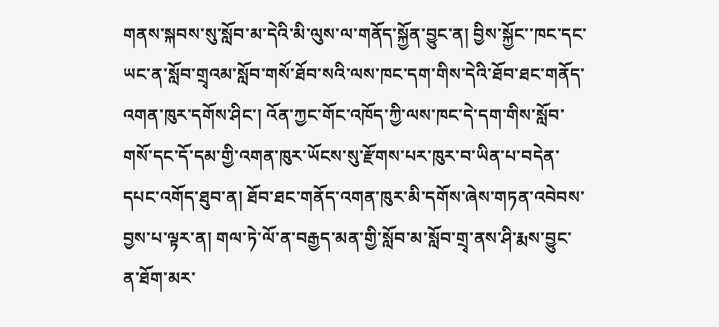གནས་སྐབས་སུ་སློབ་མ་དེའི་མི་ལུས་ལ་གནོད་སྐྱོན་བྱུང་ན། བྱིས་སྐྱོང་་ཁང་དང་ཡང་ན་སློབ་གྲྭའམ་སློབ་གསོ་ཐོབ་སའི་ལས་ཁང་དག་གིས་དེའི་ཐོབ་ཐང་གནོད་འགན་ཁུར་དགོས་ཤིང་། འོན་ཀྱང་གོང་འཁོད་ཀྱི་ལས་ཁང་དེ་དག་གིས་སློབ་གསོ་དང་དོ་དམ་གྱི་འགན་ཁུར་ཡོངས་སུ་རྫོགས་པར་ཁུར་བ་ཡིན་པ་བདེན་དཔང་འགོད་ཐུབ་ན། ཐོབ་ཐང་གནོད་འགན་ཁུར་མི་དགོས་ཞེས་གཏན་འབེབས་བྱས་པ་ལྟར་ན། གལ་ཏེ་ལོ་ན་བརྒྱད་མན་གྱི་སློབ་མ་སློབ་གྲྭ་ནས་ཤི་རྨས་བྱུང་ན་ཐོག་མར་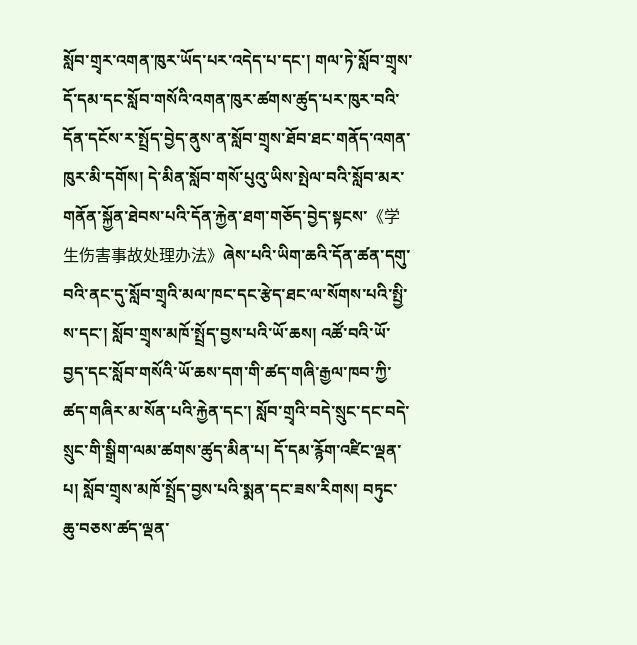སློབ་གྲྭར་འགན་ཁུར་ཡོད་པར་འདེད་པ་དང་། གལ་ཏེ་སློབ་གྲྭས་དོ་དམ་དང་སློབ་གསོའི་འགན་ཁུར་ཚགས་ཚུད་པར་ཁུར་བའི་དོན་དངོས་ར་སྤྲོད་བྱེད་ནུས་ན་སློབ་གྲྭས་ཐོབ་ཐང་གནོད་འགན་ཁུར་མི་དགོས། དེ་མིན་སློབ་གསོ་པུའུ་ཡིས་སྤེལ་བའི་སློབ་མར་གནོན་སྐྱོན་ཐེབས་པའི་དོན་རྐྱེན་ཐག་གཅོད་བྱེད་སྟངས་《学生伤害事故处理办法》ཞེས་པའི་ཡིག་ཆའི་དོན་ཚན་དགུ་བའི་ནང་དུ་སློབ་གྲྭའི་མལ་ཁང་དང་རྩེད་ཐང་ལ་སོགས་པའི་སྤྱི་ས་དང་། སློབ་གྲྭས་མཁོ་སྤྲོད་བྱས་པའི་ཡོ་ཆས། འཚོ་བའི་ཡོ་བྱད་དང་སློབ་གསོའི་ཡོ་ཆས་དག་གི་ཚད་གཞི་རྒྱལ་ཁབ་ཀྱི་ཚད་གཞིར་མ་སོན་པའི་རྐྱེན་དང་། སློབ་གྲྭའི་བདེ་སྲུང་དང་བདེ་སྲུང་གི་སྒྲིག་ལམ་ཚགས་ཚུད་མིན་པ། དོ་དམ་རྙོག་འཛིང་ལྡན་པ། སློབ་གྲྭས་མཁོ་སྤྲོད་བྱས་པའི་སྨན་དང་ཟས་རིགས། བཏུང་ཆུ་བཅས་ཚད་ལྡན་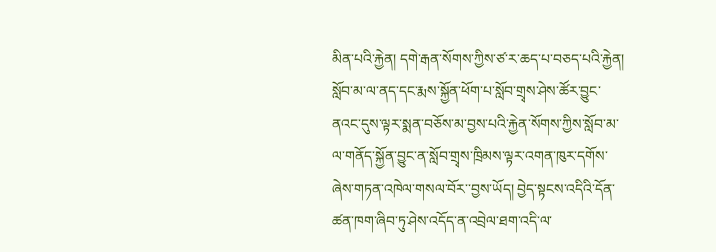མིན་པའི་རྐྱེན། དགེ་རྒན་སོགས་ཀྱིས་ཙ་ར་ཆད་པ་བཅད་པའི་རྐྱེན། སློབ་མ་ལ་ནད་དང་རྨས་སྐྱོན་ཕོག་པ་སློབ་གྲྭས་ཤེས་ཚོར་བྱུང་ནའང་དུས་ལྟར་སྨན་བཅོས་མ་བྱས་པའི་རྐྱེན་སོགས་ཀྱིས་སློབ་མ་ལ་གནོད་སྐྱོན་བྱུང་ན་སློབ་གྲྭས་ཁྲིམས་ལྟར་འགན་ཁུར་དགོས་ཞེས་གཏན་འཁེལ་གསལ་བོར་་བྱས་ཡོད། བྱེད་སྟངས་འདིའི་དོན་ཚན་ཁག་ཞིབ་ཏུ་ཤེས་འདོད་ན་འབྲེལ་ཐག་འདི་ལ་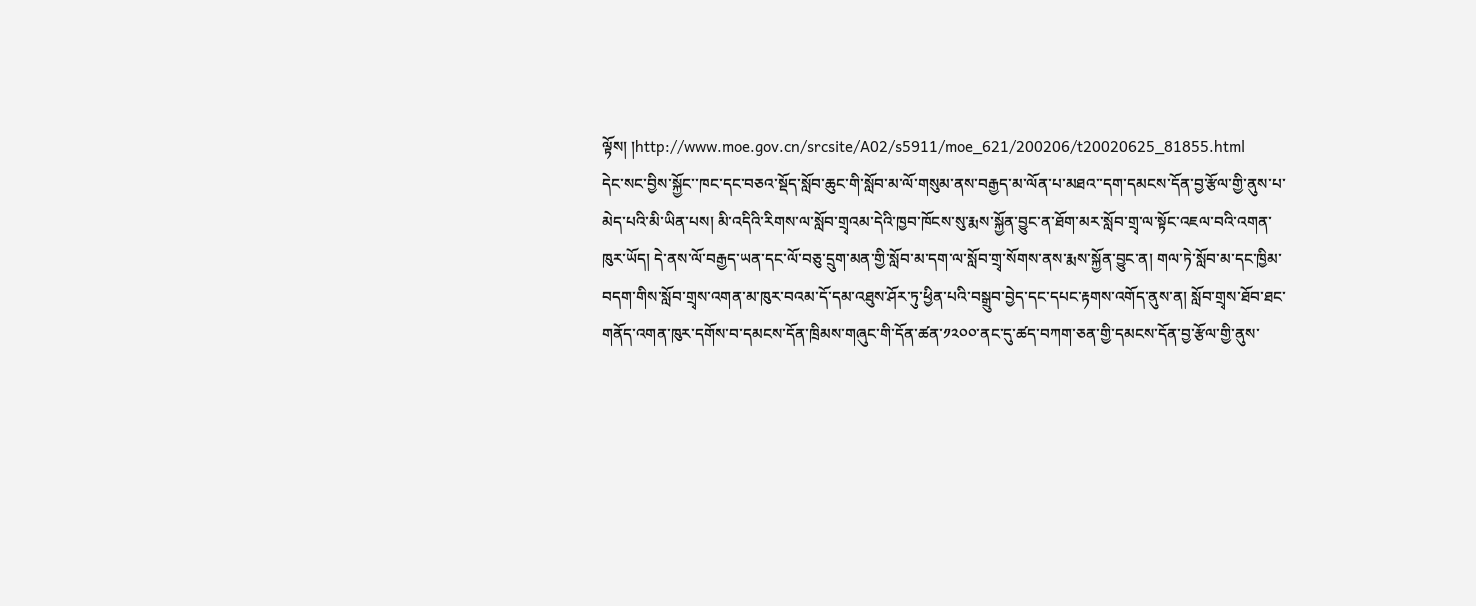ལྟོས། །http://www.moe.gov.cn/srcsite/A02/s5911/moe_621/200206/t20020625_81855.html
དེང་སང་བྱིས་སྐྱོང་་ཁང་དང་བཅའ་སྡོད་སློབ་ཆུང་གི་སློབ་མ་ལོ་གསུམ་ནས་བརྒྱད་མ་ལོན་པ་མཐའ་་དག་དམངས་དོན་བྱ་རྩོལ་གྱི་ནུས་པ་མེད་པའི་མི་ཡིན་པས། མི་འདིའི་རིགས་ལ་སློབ་གྲྭའམ་དེའི་ཁྱབ་ཁོངས་སུ་རྨས་སྐྱོན་བྱུང་ན་ཐོག་མར་སློབ་གྲྭ་ལ་སྟོང་འཇལ་བའི་འགན་ཁུར་ཡོད། དེ་ནས་ལོ་བརྒྱད་ཡན་དང་ལོ་བཅུ་དྲུག་མན་གྱི་སློབ་མ་དག་ལ་སློབ་གྲྭ་སོགས་ནས་རྨས་སྐྱོན་བྱུང་ན། གལ་ཏེ་སློབ་མ་དང་ཁྱིམ་བདག་གིས་སློབ་གྲྭས་འགན་མ་ཁུར་བའམ་དོ་དམ་འཐུས་ཤོར་ཏུ་ཕྱིན་པའི་བསྒྲུབ་བྱེད་དང་དཔང་རྟགས་འགོད་ནུས་ན། སློབ་གྲྭས་ཐོབ་ཐང་གནོད་འགན་ཁུར་དགོས་བ་དམངས་དོན་ཁྲིམས་གཞུང་གི་དོན་ཚན་༡༢༠༠་ནང་དུ་ཚད་བཀག་ཅན་གྱི་དམངས་དོན་བྱ་རྩོལ་གྱི་ནུས་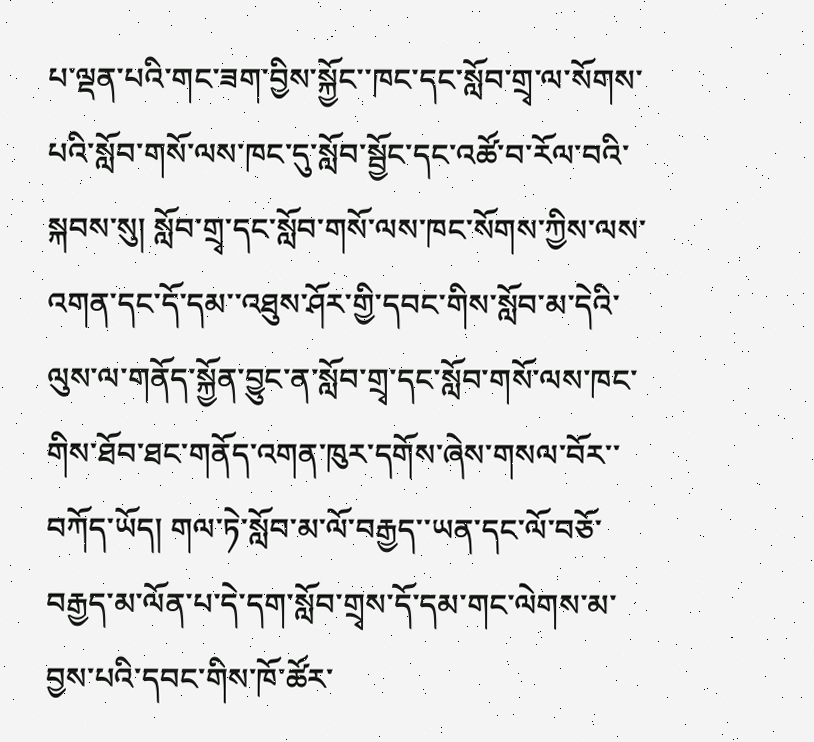པ་ལྡན་པའི་གང་ཟག་བྱིས་སྐྱོང་་ཁང་དང་སློབ་གྲྭ་ལ་སོགས་པའི་སློབ་གསོ་ལས་ཁང་དུ་སློབ་སྦྱོང་དང་འཚོ་བ་རོལ་བའི་སྐབས་སུ། སློབ་གྲྭ་དང་སློབ་གསོ་ལས་ཁང་སོགས་ཀྱིས་ལས་འགན་དང་དོ་དམ་་འཐུས་ཤོར་གྱི་དབང་གིས་སློབ་མ་དེའི་ལུས་ལ་གནོད་སྐྱོན་བྱུང་ན་སློབ་གྲྭ་དང་སློབ་གསོ་ལས་ཁང་གིས་ཐོབ་ཐང་གནོད་འགན་ཁུར་དགོས་ཞེས་གསལ་བོར་་བཀོད་ཡོད། གལ་ཏེ་སློབ་མ་ལོ་བརྒྱད་་ཡན་དང་ལོ་བཅོ་བརྒྱད་མ་ལོན་པ་དེ་དག་སློབ་གྲྭས་དོ་དམ་གང་ལེགས་མ་བྱས་པའི་དབང་གིས་ཁོ་ཚོར་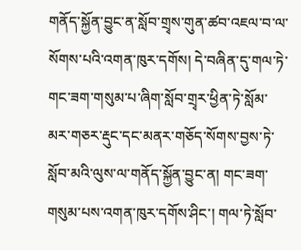གནོད་སྐྱོན་བྱུང་ན་སློབ་གྲྭས་གུན་ཚབ་འཇལ་བ་ལ་སོགས་པའི་འགན་ཁུར་དགོས། དེ་བཞིན་དུ་གལ་ཏེ་གང་ཟག་གསུམ་པ་ཞིག་སློབ་གྲྭར་ཕྱིན་ཏེ་སློམ་མར་གཅར་རྡུང་དང་མནར་གཅོད་སོགས་བྱས་ཏེ་སློབ་མའི་ལུས་ལ་གནོད་སྐྱོན་བྱུང་ན། གང་ཟག་གསུམ་པས་འགན་ཁུར་དགོས་ཤིང་། གལ་ཏེ་སློབ་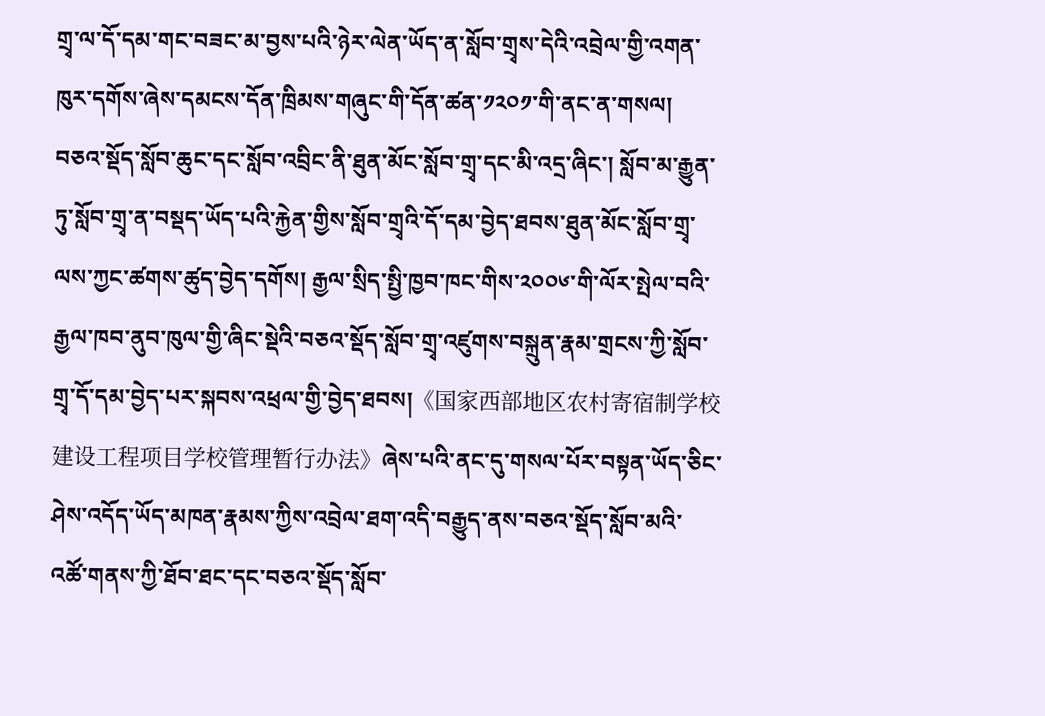གྲྭ་ལ་དོ་དམ་གང་བཟང་མ་བྱས་པའི་ཉེར་ལེན་ཡོད་ན་སློབ་གྲྭས་དེའི་འབྲེལ་གྱི་འགན་ཁུར་དགོས་ཞེས་དམངས་དོན་ཁྲིམས་གཞུང་གི་དོན་ཚན་༡༢༠༡་གི་ནང་ན་གསལ། བཅའ་སྡོད་སློབ་ཆུང་དང་སློབ་འབྲིང་ནི་ཐུན་མོང་སློབ་གྲྭ་དང་མི་འདྲ་ཞིང་། སློབ་མ་རྒྱུན་ཏུ་སློབ་གྲྭ་ན་བསྡད་ཡོད་པའི་རྐྱེན་གྱིས་སློབ་གྲྭའི་དོ་དམ་བྱེད་ཐབས་ཐུན་མོང་སློབ་གྲྭ་ལས་ཀྱང་ཚགས་ཚུད་བྱེད་དགོས། རྒྱལ་སྲིད་སྤྱི་ཁྱབ་ཁང་གིས་༢༠༠༦་གི་ལོར་སྤེལ་བའི་རྒྱལ་ཁབ་ནུབ་ཁུལ་གྱི་ཞིང་སྡེའི་བཅའ་སྡོད་སློབ་གྲྭ་འཛུགས་བསྐྲུན་རྣམ་གྲངས་ཀྱི་སློབ་གྲྭ་དོ་དམ་བྱེད་པར་སྐབས་འཕྲལ་གྱི་བྱེད་ཐབས།《国家西部地区农村寄宿制学校建设工程项目学校管理暂行办法》ཞེས་པའི་ནང་དུ་གསལ་པོར་བསྟན་ཡོད་ཅིང་ཤེས་འདོད་ཡོད་མཁན་རྣམས་ཀྱིས་འབྲེལ་ཐག་འདི་བརྒྱུད་ནས་བཅའ་སྡོད་སློབ་མའི་འཚོ་གནས་ཀྱི་ཐོབ་ཐང་དང་བཅའ་སྡོད་སློབ་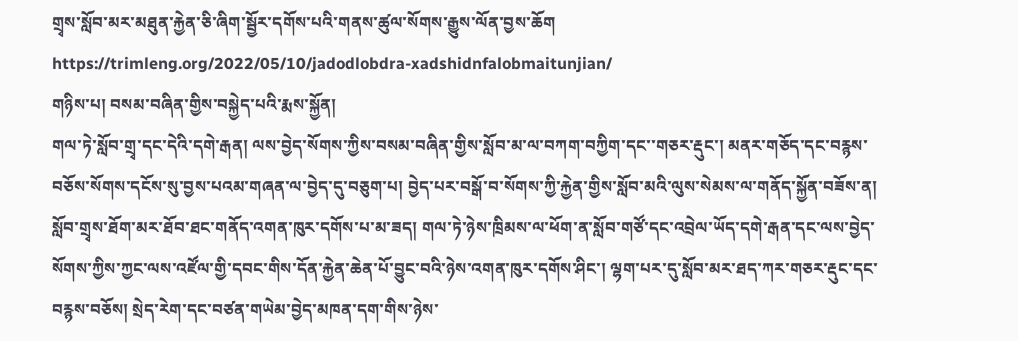གྲྭས་སློབ་མར་མཐུན་རྐྱེན་ཅི་ཞིག་སྦྱོར་དགོས་པའི་གནས་ཚུལ་སོགས་རྒྱུས་ལོན་བྱས་ཆོག https://trimleng.org/2022/05/10/jadodlobdra-xadshidnfalobmaitunjian/
གཉིས་པ། བསམ་བཞིན་གྱིས་བསྐྱེད་པའི་རྨས་སྐྱོན།
གལ་ཏེ་སློབ་གྲྭ་དང་དེའི་དགེ་རྒན། ལས་བྱེད་སོགས་ཀྱིས་བསམ་བཞིན་གྱིས་སློབ་མ་ལ་བཀག་བཀྱིག་དང་་གཅར་རྡུང་། མནར་གཅོད་དང་བརྙས་བཅོས་སོགས་དངོས་སུ་བྱས་པའམ་གཞན་ལ་བྱེད་དུ་བཅུག་པ། བྱེད་པར་བསྒོ་བ་སོགས་ཀྱི་རྐྱེན་གྱིས་སློབ་མའི་ལུས་སེམས་ལ་གནོད་སྐྱོན་བཟོས་ན། སློབ་གྲྭས་ཐོག་མར་ཐོབ་ཐང་གནོད་འགན་ཁུར་དགོས་པ་མ་ཟད། གལ་ཏེ་ཉེས་ཁྲིམས་ལ་ཕོག་ན་སློབ་གཙོ་དང་འབྲེལ་ཡོད་དགེ་རྒན་དང་ལས་བྱེད་སོགས་ཀྱིས་ཀྱང་ལས་འཛོལ་གྱི་དབང་གིས་དོན་རྐྱེན་ཆེན་པོ་བྱུང་བའི་ཉེས་འགན་ཁུར་དགོས་ཤིང་། ལྷག་པར་དུ་སློབ་མར་ཐད་ཀར་གཅར་རྡུང་དང་བརྙས་བཅོས། སྲེད་རེག་དང་བཙན་གཡེམ་བྱེད་མཁན་དག་གིས་ཉེས་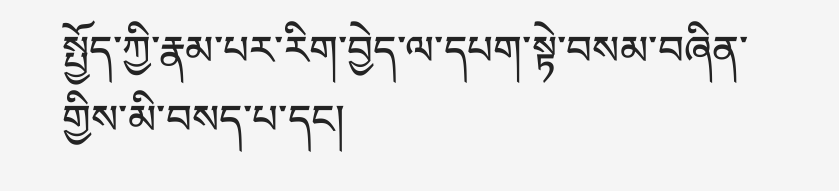སྤྱོད་ཀྱི་རྣམ་པར་རིག་བྱེད་ལ་དཔག་སྟེ་བསམ་བཞིན་གྱིས་མི་བསད་པ་དང།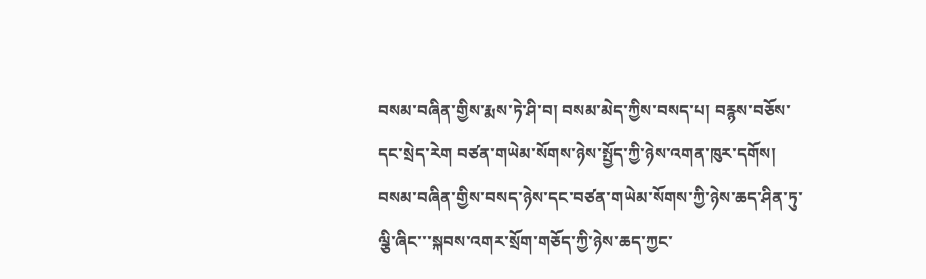བསམ་བཞིན་གྱིས་རྨས་ཏེ་ཤི་བ། བསམ་མེད་ཀྱིས་བསད་པ། བརྙས་བཅོས་དང་སྲེད་རེག བཙན་གཡེམ་སོགས་ཉེས་སྤྱོད་ཀྱི་ཉེས་འགན་ཁུར་དགོས། བསམ་བཞིན་གྱིས་བསད་ཉེས་དང་བཙན་གཡེམ་སོགས་ཀྱི་ཉེས་ཆད་ཤིན་ཏུ་ལྕི་ཞིང་་་སྐབས་འགར་སྲོག་གཅོད་ཀྱི་ཉེས་ཆད་ཀྱང་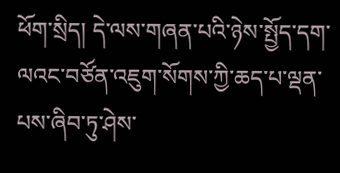ཕོག་སྲིད། དེ་ལས་གཞན་པའི་ཉེས་སྤྱོད་དག་ལའང་བཙོན་འཇུག་སོགས་ཀྱི་ཆད་པ་ལྡན་པས་ཞིབ་ཏུ་ཤེས་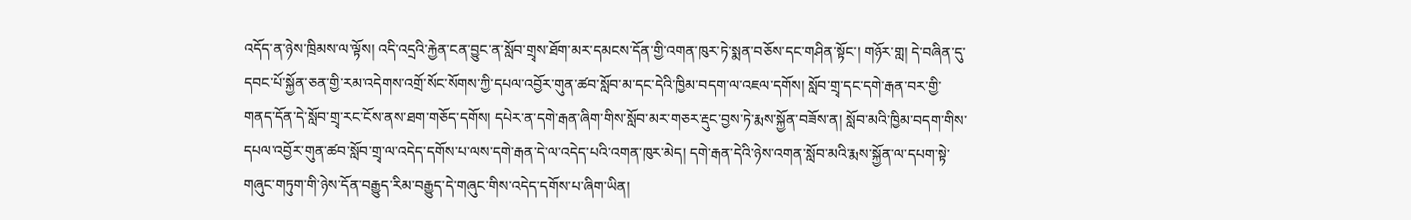འདོད་ན་ཉེས་ཁྲིམས་ལ་ལྟོས། འདི་འདྲའི་རྐྱེན་ངན་བྱུང་ན་སློབ་གྲྭས་ཐོག་མར་དམངས་དོན་གྱི་འགན་ཁུར་ཏེ་སྨན་བཅོས་དང་གཤིན་སྟོང་། གཉོར་གླ། དེ་བཞིན་དུ་དབང་པོ་སྐྱོན་ཅན་གྱི་རམ་འདེགས་འགྲོ་སོང་སོགས་ཀྱི་དཔལ་འབྱོར་གུན་ཚབ་སློབ་མ་དང་དེའི་ཁྱིམ་བདག་ལ་འཇལ་དགོས། སློབ་གྲྭ་དང་དགེ་རྒན་བར་གྱི་གནད་དོན་དེ་སློབ་གྲྭ་རང་ངོས་ནས་ཐག་གཅོད་དགོས། དཔེར་ན་དགེ་རྒན་ཞིག་གིས་སློབ་མར་གཅར་རྡུང་བྱས་ཏེ་རྨས་སྐྱོན་བཟོས་ན། སློབ་མའི་ཁྱིམ་བདག་གིས་དཔལ་འབྱོར་གུན་ཚབ་སློབ་གྲྭ་ལ་འདེད་དགོས་པ་ལས་དགེ་རྒན་དེ་ལ་འདེད་པའི་འགན་ཁུར་མེད། དགེ་རྒན་དེའི་ཉེས་འགན་སློབ་མའི་རྨས་སྐྱོན་ལ་དཔག་སྟེ་གཞུང་གཏུག་གི་ཉེས་དོན་བརྒྱུད་རིམ་བརྒྱུད་དེ་གཞུང་གིས་འདེད་དགོས་པ་ཞིག་ཡིན།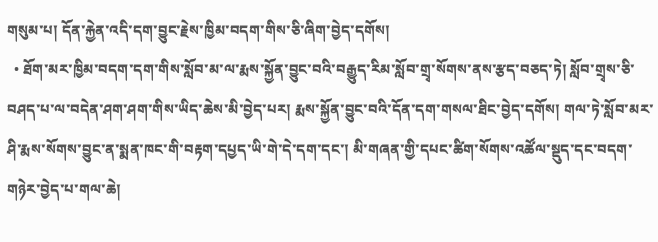གསུམ་པ། དོན་རྐྱེན་འདི་དག་བྱུང་རྗེས་ཁྱིམ་བདག་གིས་ཅི་ཞིག་བྱེད་དགོས།
  • ཐོག་མར་ཁྱིམ་བདག་དག་གིས་སློབ་མ་ལ་རྨས་སྐྱོན་བྱུང་བའི་བརྒྱུད་རིམ་སློབ་གྲྭ་སོགས་ནས་རྩད་བཅད་ཏེ། སློབ་གྲྭས་ཅི་བཤད་པ་ལ་བདེན་ཤག་ཤག་གིས་ཡིད་ཆེས་མི་བྱེད་པར། རྨས་སྐྱོན་བྱུང་བའི་དོན་དག་གསལ་ཐིང་བྱེད་དགོས། གལ་ཏེ་སློབ་མར་ཤི་རྨས་སོགས་བྱུང་ན་སྨན་ཁང་གི་བརྟག་དཔྱད་ཡི་གེ་དེ་དག་དང་། མི་གཞན་གྱི་དཔང་ཚིག་སོགས་འཚོལ་སྡུད་དང་བདག་གཉེར་བྱེད་པ་གལ་ཆེ།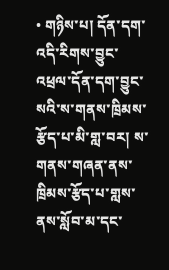• གཉིས་པ། དོན་དག་འདི་རིགས་བྱུང་འཕྲལ་དོན་དག་བྱུང་སའི་ས་གནས་ཁྲིམས་རྩོད་པ་མི་གླ་བར། ས་གནས་གཞན་ནས་ཁྲིམས་རྩོད་པ་གླས་ནས་སློབ་མ་དང་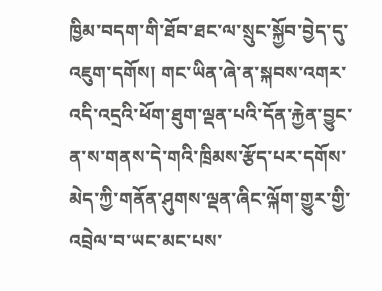ཁྱིམ་བདག་གི་ཐོབ་ཐང་ལ་སྲུང་སྐྱོབ་བྱེད་དུ་འཇུག་དགོས། གང་ཡིན་ཞེ་ན་སྐབས་འགར་འདི་འདྲའི་ཕོག་ཐུག་ལྡན་པའི་དོན་རྐྱེན་བྱུང་ན་ས་གནས་དེ་གའི་ཁྲིམས་རྩོད་པར་དགོས་མེད་ཀྱི་གནོན་ཤུགས་ལྡན་ཞིང་ལྐོག་གྱུར་གྱི་འབྲེལ་བ་ཡང་མང་པས་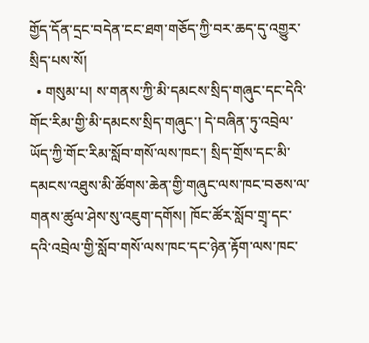གྱོད་དོན་དྲང་བདེན་ངང་ཐག་གཅོད་ཀྱི་བར་ཆད་དུ་འགྱུར་སྲིད་པས་སོ།
  • གསུམ་པ། ས་གནས་ཀྱི་མི་དམངས་སྲིད་གཞུང་དང་དེའི་གོང་རིམ་གྱི་མི་དམངས་སྲིད་གཞུང་། དེ་བཞིན་ཏུ་འབྲེལ་ཡོད་ཀྱི་གོང་རིམ་སློབ་གསོ་ལས་ཁང་། སྲིད་གྲོས་དང་མི་དམངས་འཐུས་མི་ཚོགས་ཆེན་གྱི་གཞུང་ལས་ཁང་བཅས་ལ་གནས་ཚུལ་ཤེས་སུ་འཇུག་དགོས། ཁོང་ཚོར་སློབ་གྲྭ་དང་དའི་འབྲེལ་གྱི་སློབ་གསོ་ལས་ཁང་དང་ཉེན་རྟོག་ལས་ཁང་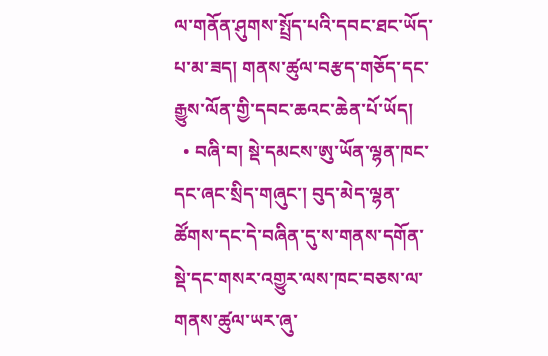ལ་གནོན་ཤུགས་སྤྲོད་པའི་དབང་ཐང་ཡོད་པ་མ་ཟད། གནས་ཚུལ་བརྩད་གཅོད་དང་རྒྱུས་ལོན་གྱི་དབང་ཆའང་ཆེན་པོ་ཡོད།
  • བཞི་བ། སྡེ་དམངས་ཨུ་ཡོན་ལྷན་ཁང་དང་ཞང་སྲིད་གཞུང་། བུད་མེད་ལྷན་ཚོགས་དང་དེ་བཞིན་དུ་ས་གནས་དགོན་སྡེ་དང་གསར་འགྱུར་ལས་ཁང་བཅས་ལ་གནས་ཚུལ་ཡར་ཞུ་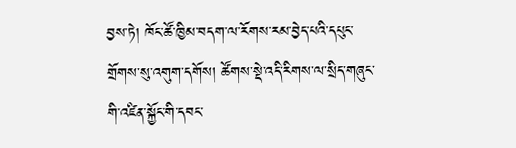བྱས་ཏེ། ཁོང་ཚོ་ཁྱིམ་བདག་ལ་རོགས་རམ་བྱེད་པའི་དཔུང་གྲོགས་སུ་འགུག་དགོས། ཚོགས་སྡེ་འདི་རིགས་ལ་སྲིད་གཞུང་གི་འཛིན་སྐྱོང་གི་དབང་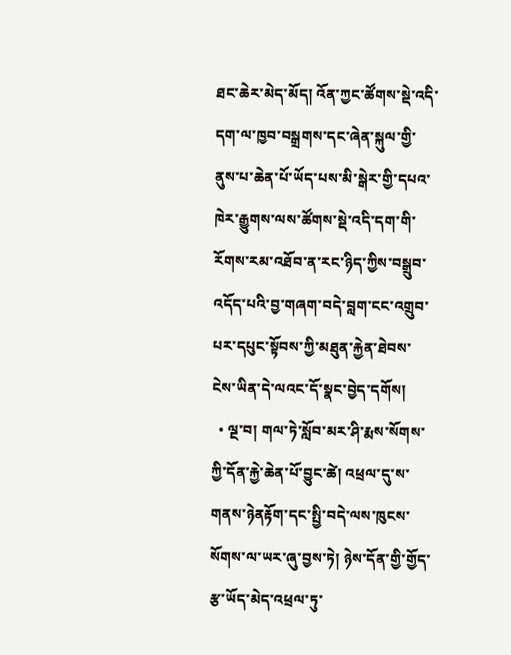ཐང་ཆེར་མེད་མོད། འོན་ཀྱང་ཚོགས་སྡེ་འདི་དག་ལ་ཁྱབ་བསྒྲགས་དང་ཞེན་སྐུལ་གྱི་ནུས་པ་ཆེན་པོ་ཡོད་པས་མི་སྒེར་གྱི་དཔའ་ཁེར་རྒྱུགས་ལས་ཚོགས་སྡེ་འདི་དག་གི་རོགས་རམ་འཐོབ་ན་རང་ཉིད་ཀྱིས་བསྒྲུབ་འདོད་པའི་བྱ་གཞག་བདེ་བླག་ངང་འགྲུབ་པར་དཔུང་སྟོབས་ཀྱི་མཐུན་རྐྱེན་ཐེབས་ངེས་ཡིན་དེ་ལའང་དོ་སྣང་བྱེད་དགོས།
  • ལྔ་བ། གལ་ཏེ་སློབ་མར་ཤི་རྨས་སོགས་ཀྱི་དོན་རྐྱེ་ཆེན་པོ་བྱུང་ཚེ། འཕྲལ་དུ་ས་གནས་ཉེནརྟོག་དང་སྤྱི་བདེ་ལས་ཁུངས་སོགས་ལ་ཡར་ཞུ་བྱས་ཏེ། ཉེས་དོན་གྱི་གྱོད་རྩ་ཡོད་མེད་འཕྲལ་ཏུ་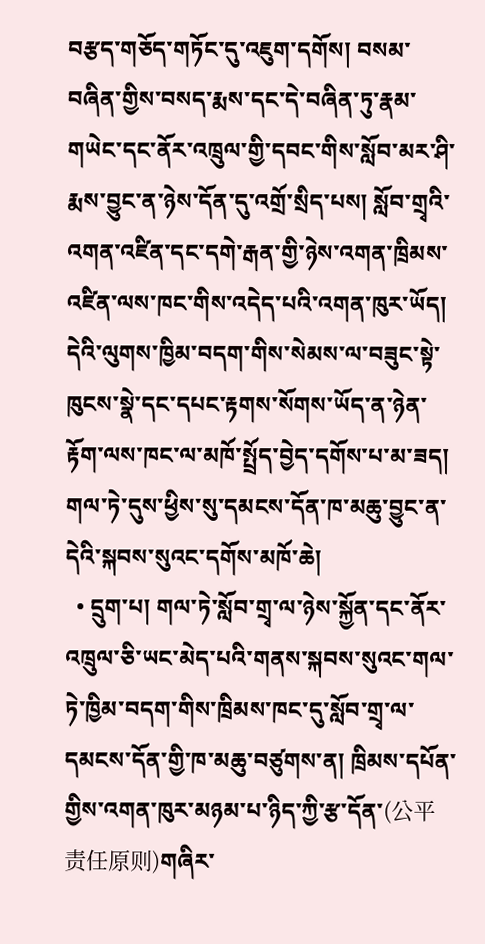བརྩད་གཅོད་གཏོང་དུ་འཇུག་དགོས། བསམ་བཞིན་གྱིས་བསད་རྨས་དང་དེ་བཞིན་ཏུ་རྣམ་གཡེང་དང་ནོར་འཁྲུལ་གྱི་དབང་གིས་སློབ་མར་ཤི་རྨས་བྱུང་ན་ཉེས་དོན་དུ་འགྲོ་སྲིད་པས། སློབ་གྲྭའི་འགན་འཛིན་དང་དགེ་རྒན་གྱི་ཉེས་འགན་ཁྲིམས་འཛིན་ལས་ཁང་གིས་འདེད་པའི་འགན་ཁུར་ཡོད། དེའི་ལུགས་ཁྱིམ་བདག་གིས་སེམས་ལ་བཟུང་སྟེ་ཁུངས་སྣེ་དང་དཔང་རྟགས་སོགས་ཡོད་ན་ཉེན་རྟོག་ལས་ཁང་ལ་མཁོ་སྤྲོད་བྱེད་དགོས་པ་མ་ཟད། གལ་ཏེ་དུས་ཕྱིས་སུ་དམངས་དོན་ཁ་མཆུ་བྱུང་ན་དེའི་སྐབས་སུའང་དགོས་མཁོ་ཆེ།
  • དྲུག་པ། གལ་ཏེ་སློབ་གྲྭ་ལ་ཉེས་སྐྱོན་དང་ནོར་འཁྲུལ་ཅི་ཡང་མེད་པའི་གནས་སྐབས་སུའང་གལ་ཏེ་ཁྱིམ་བདག་གིས་ཁྲིམས་ཁང་དུ་སློབ་གྲྭ་ལ་དམངས་དོན་གྱི་ཁ་མཆུ་བཙུགས་ན། ཁྲིམས་དཔོན་གྱིས་འགན་ཁུར་མཉམ་པ་ཉིད་ཀྱི་རྩ་དོན་(公平责任原则)གཞིར་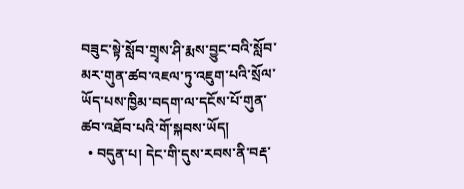བཟུང་སྟེ་སློབ་གྲྭས་ཤི་རྨས་བྱུང་བའི་སློབ་མར་གུན་ཚབ་འཇལ་ཏུ་འཇུག་པའི་སྲོལ་ཡོད་པས་ཁྱིམ་བདག་ལ་དངོས་པོ་གུན་ཚབ་འཐོབ་པའི་གོ་སྐབས་ཡོད།
  • བདུན་པ། དེང་གི་དུས་རབས་ནི་བརྡ་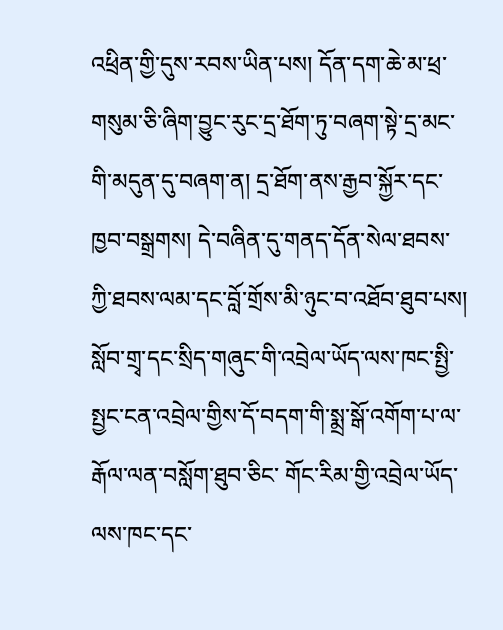འཕྲིན་གྱི་དུས་རབས་ཡིན་པས། དོན་དག་ཆེ་མ་ཕྲ་གསུམ་ཅི་ཞིག་བྱུང་རུང་དྲ་ཐོག་ཏུ་བཞག་སྟེ་དྲ་མང་གི་མདུན་དུ་བཞག་ན། དྲ་ཐོག་ནས་རྒྱབ་སྐྱོར་དང་ཁྱབ་བསྒྲགས། དེ་བཞིན་དུ་གནད་དོན་སེལ་ཐབས་ཀྱི་ཐབས་ལམ་དང་བློ་གྲོས་མི་ཉུང་བ་འཐོབ་ཐུབ་པས། སློབ་གྲྭ་དང་སྲིད་གཞུང་གི་འབྲེལ་ཡོད་ལས་ཁང་སྤྱི་སྤྱང་ངན་འབྲེལ་གྱིས་དོ་བདག་གི་སྨྲ་སྒོ་འགོག་པ་ལ་རྒོལ་ལན་བསློག་ཐུབ་ཅིང་ གོང་རིམ་གྱི་འབྲེལ་ཡོད་ལས་ཁང་དང་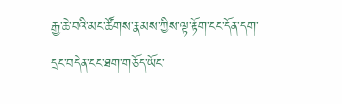རྒྱ་ཆེ་བའི་མང་ཚོགས་རྣམས་ཀྱིས་ལྟ་རྟོག་ངང་དོན་དག་དྲང་བདེན་ངང་ཐག་གཅོད་ཡོང་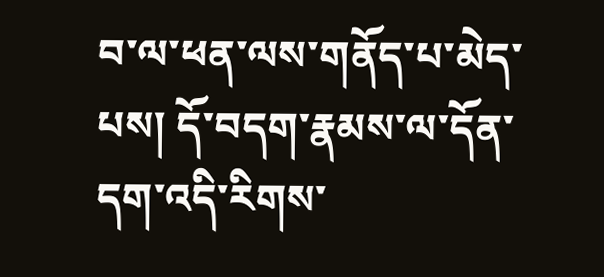བ་ལ་ཕན་ལས་གནོད་པ་མེད་པས། དོ་བདག་རྣམས་ལ་དོན་དག་འདི་རིགས་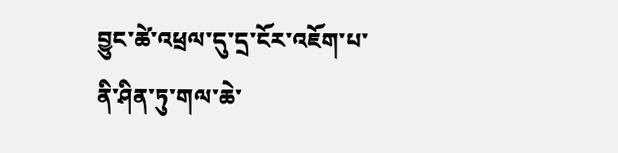བྱུང་ཚེ་འཕྲལ་དུ་དྲ་ངོར་འཇོག་པ་ནི་ཤིན་ཏུ་གལ་ཆེ་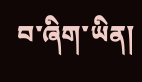བ་ཞིག་ཡིན།